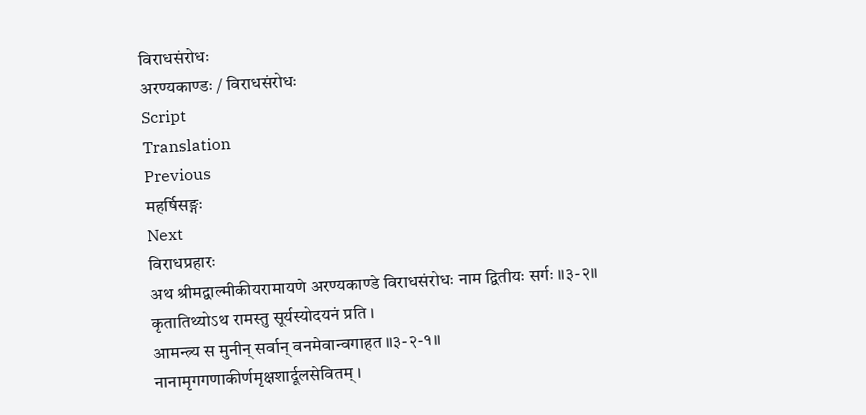विराधसंरोधः
अरण्यकाण्डः / विराधसंरोधः
Script
Translation
Previous
महर्षिसङ्गः
Next
विराधप्रहारः
अथ श्रीमद्वाल्मीकीयरामायणे अरण्यकाण्डे विराधसंरोधः नाम द्वितीयः सर्गः ॥३-२॥
कृतातिथ्योऽथ रामस्तु सूर्यस्योदयनं प्रति ।
आमन्त्र्य स मुनीन् सर्वान् वनमेवान्वगाहत ॥३-२-१॥
नानामृगगणाकीर्णमृक्षशार्दूलसेवितम् ।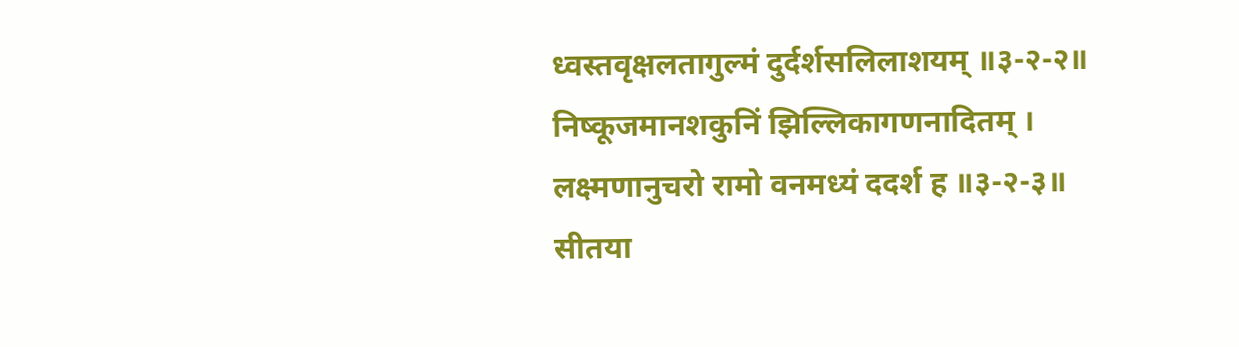ध्वस्तवृक्षलतागुल्मं दुर्दर्शसलिलाशयम् ॥३-२-२॥
निष्कूजमानशकुनिं झिल्लिकागणनादितम् ।
लक्ष्मणानुचरो रामो वनमध्यं ददर्श ह ॥३-२-३॥
सीतया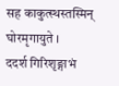सह काकुत्स्थस्तस्मिन् घोरमृगायुते ।
ददर्श गिरिशृङ्गाभं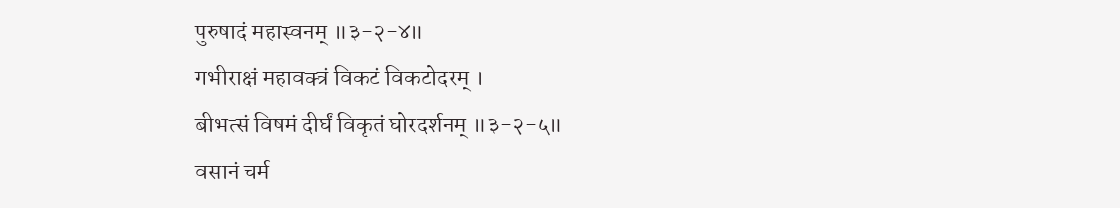पुरुषादं महास्वनम् ॥३-२-४॥
गभीराक्षं महावक्त्रं विकटं विकटोदरम् ।
बीभत्सं विषमं दीर्घं विकृतं घोरदर्शनम् ॥३-२-५॥
वसानं चर्म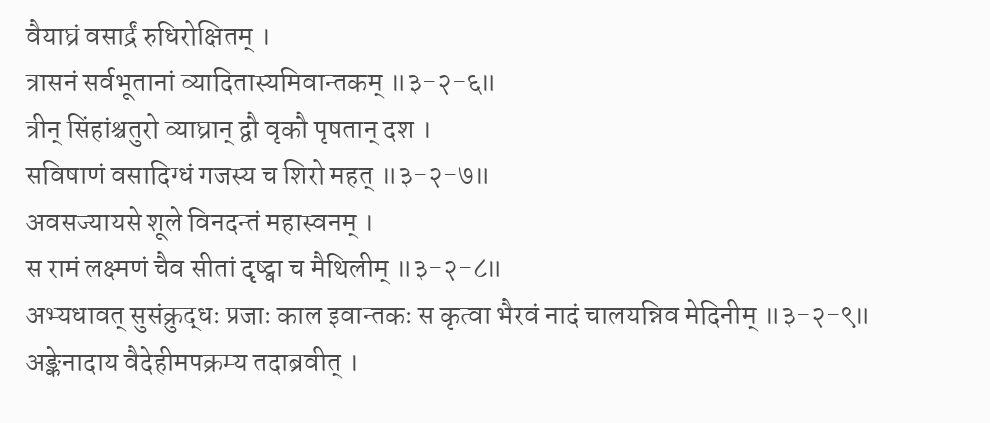वैयाघ्रं वसार्द्रं रुधिरोक्षितम् ।
त्रासनं सर्वभूतानां व्यादितास्यमिवान्तकम् ॥३-२-६॥
त्रीन् सिंहांश्चतुरो व्याघ्रान् द्वौ वृकौ पृषतान् दश ।
सविषाणं वसादिग्धं गजस्य च शिरो महत् ॥३-२-७॥
अवसज्यायसे शूले विनदन्तं महास्वनम् ।
स रामं लक्ष्मणं चैव सीतां दृष्ट्वा च मैथिलीम् ॥३-२-८॥
अभ्यधावत् सुसंक्रुद्धः प्रजाः काल इवान्तकः स कृत्वा भैरवं नादं चालयन्निव मेदिनीम् ॥३-२-९॥
अङ्केनादाय वैदेहीमपक्रम्य तदाब्रवीत् ।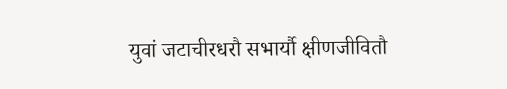युवां जटाचीरधरौ सभार्यौ क्षीणजीवितौ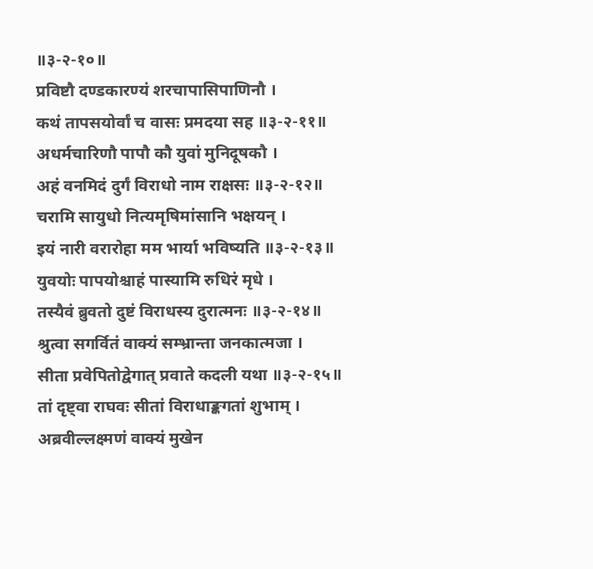॥३-२-१०॥
प्रविष्टौ दण्डकारण्यं शरचापासिपाणिनौ ।
कथं तापसयोर्वां च वासः प्रमदया सह ॥३-२-११॥
अधर्मचारिणौ पापौ कौ युवां मुनिदूषकौ ।
अहं वनमिदं दुर्गं विराधो नाम राक्षसः ॥३-२-१२॥
चरामि सायुधो नित्यमृषिमांसानि भक्षयन् ।
इयं नारी वरारोहा मम भार्या भविष्यति ॥३-२-१३॥
युवयोः पापयोश्चाहं पास्यामि रुधिरं मृधे ।
तस्यैवं ब्रुवतो दुष्टं विराधस्य दुरात्मनः ॥३-२-१४॥
श्रुत्वा सगर्वितं वाक्यं सम्भ्रान्ता जनकात्मजा ।
सीता प्रवेपितोद्वेगात् प्रवाते कदली यथा ॥३-२-१५॥
तां दृष्ट्वा राघवः सीतां विराधाङ्कगतां शुभाम् ।
अब्रवील्लक्ष्मणं वाक्यं मुखेन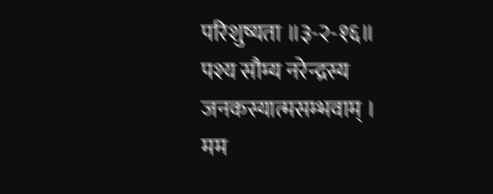परिशुष्यता ॥३-२-१६॥
पश्य सौम्य नरेन्द्रस्य जनकस्यात्मसम्भवाम् ।
मम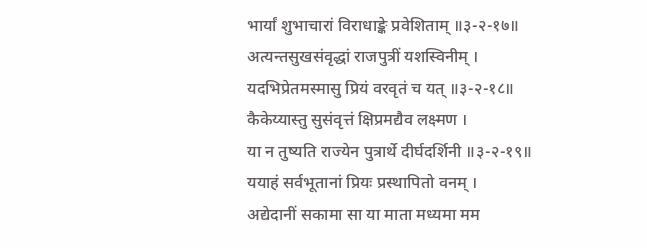भार्यां शुभाचारां विराधाङ्के प्रवेशिताम् ॥३-२-१७॥
अत्यन्तसुखसंवृद्धां राजपुत्रीं यशस्विनीम् ।
यदभिप्रेतमस्मासु प्रियं वरवृतं च यत् ॥३-२-१८॥
कैकेय्यास्तु सुसंवृत्तं क्षिप्रमद्यैव लक्ष्मण ।
या न तुष्यति राज्येन पुत्रार्थे दीर्घदर्शिनी ॥३-२-१९॥
ययाहं सर्वभूतानां प्रियः प्रस्थापितो वनम् ।
अद्येदानीं सकामा सा या माता मध्यमा मम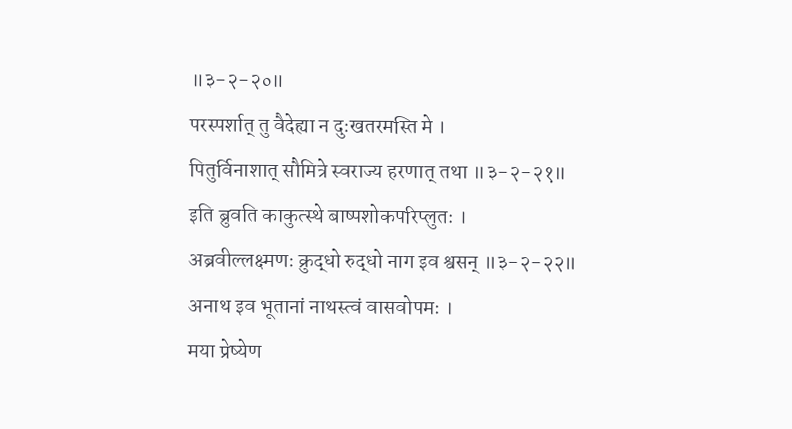॥३-२-२०॥
परस्पर्शात् तु वैदेह्या न दुःखतरमस्ति मे ।
पितुर्विनाशात् सौमित्रे स्वराज्य हरणात् तथा ॥३-२-२१॥
इति ब्रुवति काकुत्स्थे बाष्पशोकपरिप्लुतः ।
अब्रवील्लक्ष्मणः क्रुद्धो रुद्धो नाग इव श्वसन् ॥३-२-२२॥
अनाथ इव भूतानां नाथस्त्वं वासवोपमः ।
मया प्रेष्येण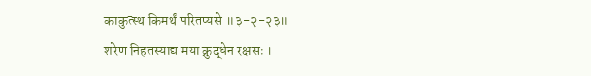काकुत्स्थ किमर्थं परितप्यसे ॥३-२-२३॥
शरेण निहतस्याद्य मया क्रुद्धेन रक्षसः ।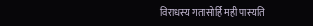विराधस्य गतासोर्हि मही पास्यति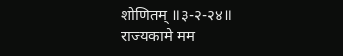शोणितम् ॥३-२-२४॥
राज्यकामे मम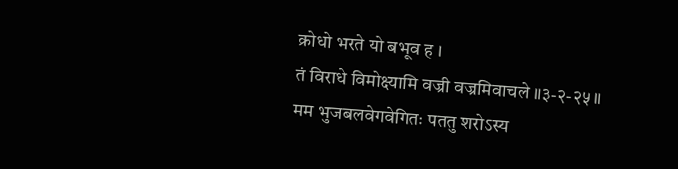क्रोधो भरते यो बभूव ह ।
तं विराधे विमोक्ष्यामि वज्री वज्रमिवाचले ॥३-२-२५॥
मम भुजबलवेगवेगितः पततु शरोऽस्य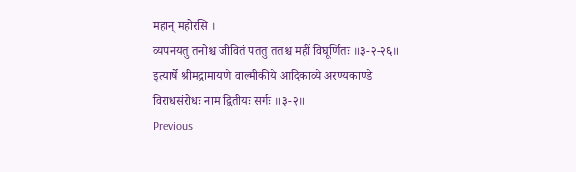महान् महोरसि ।
व्यपनयतु तनोश्च जीवितं पततु ततश्च महीं विघूर्णितः ॥३-२-२६॥
इत्यार्षे श्रीमद्रामायणे वाल्मीकीये आदिकाव्ये अरण्यकाण्डे विराधसंरोधः नाम द्वितीयः सर्गः ॥३-२॥
Previous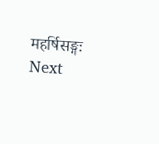महर्षिसङ्गः
Next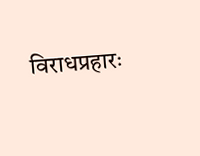विराधप्रहारः